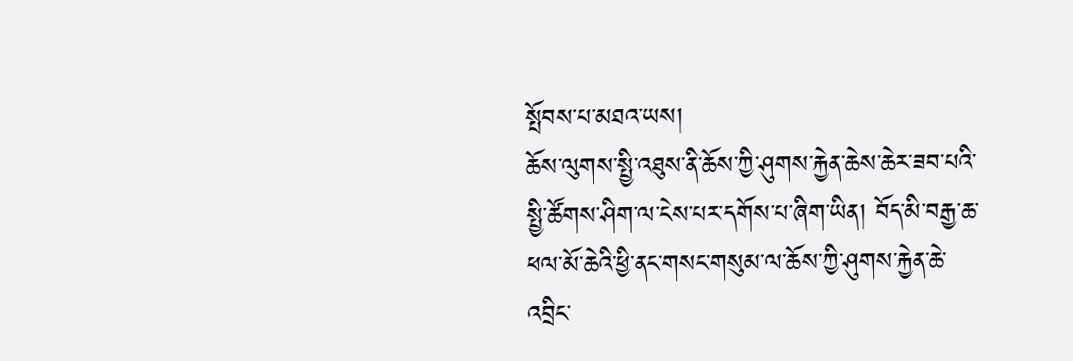སྤོབས་པ་མཐའ་ཡས།
ཆོས་ལུགས་སྤྱི་འཐུས་ནི་ཆོས་ཀྱི་ཤུགས་རྐྱེན་ཆེས་ཆེར་ཟབ་པའི་སྤྱི་ཚོགས་ཤིག་ལ་ངེས་པར་དགོས་པ་ཞིག་ཡིན། བོད་མི་བརྒྱ་ཆ་ཕལ་མོ་ཆེའི་ཕྱི་ནང་གསང་གསུམ་ལ་ཆོས་ཀྱི་ཤུགས་རྐྱེན་ཆེ་འབྲིང་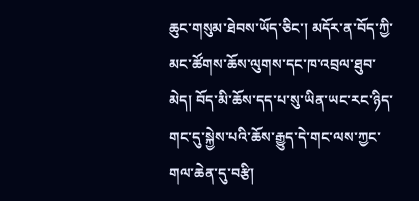ཆུང་གསུམ་ཐེབས་ཡོད་ཅིང་། མདོར་ན་བོད་ཀྱི་མང་ཚོགས་ཆོས་ལུགས་དང་ཁ་འབྲལ་ཐུབ་མེད། བོད་མི་ཆོས་དད་པ་སུ་ཡིན་ཡང་རང་ཉིད་གང་དུ་སྐྱེས་པའི་ཆོས་རྒྱུད་དེ་གང་ལས་ཀྱང་གལ་ཆེན་དུ་བརྩི།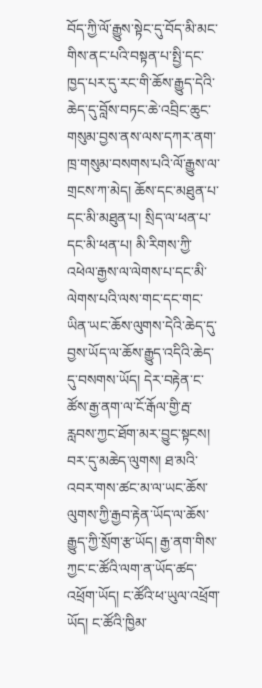བོད་ཀྱི་ལོ་རྒྱུས་སྟེང་དུ་བོད་མི་མང་གིས་ནང་པའི་བསྟན་པ་སྤྱི་དང་ཁྱད་པར་དུ་རང་གི་ཆོས་རྒྱུད་དེའི་ཆེད་དུ་བློས་བཏང་ཆེ་འབྲིང་ཆུང་གསུམ་བྱས་ནས་ལས་དཀར་ནག་ཁྲ་གསུམ་བསགས་པའི་ལོ་རྒྱུས་ལ་གྲངས་ཀ་མེད། ཆོས་དང་མཐུན་པ་དང་མི་མཐུན་པ། སྲིད་ལ་ཕན་པ་དང་མི་ཕན་པ། མི་རིགས་ཀྱི་འཕེལ་རྒྱས་ལ་ལེགས་པ་དང་མི་ལེགས་པའི་ལས་གང་དང་གང་ཡིན་ཡང་ཆོས་ལུགས་དེའི་ཆེད་དུ་བྱས་ཡོད་ལ་ཆོས་རྒྱུད་འདིའི་ཆེད་དུ་བསགས་ཡོད། དེར་བརྟེན་ང་ཚོས་རྒྱ་ནག་ལ་ངོ་རྒོལ་གྱི་རྦ་རླབས་ཀྱང་ཐོག་མར་བྱུང་སྟངས། བར་དུ་མཆེད་ལུགས། ཐ་མའི་འབར་གས་ཚང་མ་ལ་ཡང་ཆོས་ལུགས་ཀྱི་རྒྱབ་རྟེན་ཡོད་ལ་ཆོས་རྒྱུད་ཀྱི་སྲོག་རྩ་ཡོད། རྒྱ་ནག་གིས་ཀྱང་ང་ཚོའི་ལག་ན་ཡོད་ཚད་འཕྲོག་ཡོད། ང་ཚོའི་ཕ་ཡུལ་འཕྲོག་ཡོད། ང་ཚོའི་ཁྱིམ་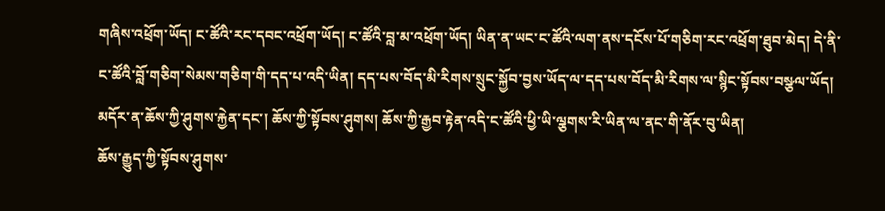གཞིས་འཕྲོག་ཡོད། ང་ཚོའི་རང་དབང་འཕྲོག་ཡོད། ང་ཚོའི་བླ་མ་འཕྲོག་ཡོད། ཡིན་ན་ཡང་ང་ཚོའི་ལག་ནས་དངོས་པོ་གཅིག་རང་འཕྲོག་ཐུབ་མེད། དེ་ནི་ང་ཚོའི་བློ་གཅིག་སེམས་གཅིག་གི་དད་པ་འདི་ཡིན། དད་པས་བོད་མི་རིགས་སྲུང་སྐྱོབ་བྱས་ཡོད་ལ་དད་པས་བོད་མི་རིགས་ལ་སྙིང་སྟོབས་བསྩལ་ཡོད། མདོར་ན་ཆོས་ཀྱི་ཤུགས་རྐྱེན་དང་། ཆོས་ཀྱི་སྟོབས་ཤུགས། ཆོས་ཀྱི་རྒྱབ་རྟེན་འདི་ང་ཚོའི་ཕྱི་ཡི་ལྕགས་རི་ཡིན་ལ་ནང་གི་ནོར་བུ་ཡིན།
ཆོས་རྒྱུད་ཀྱི་སྟོབས་ཤུགས་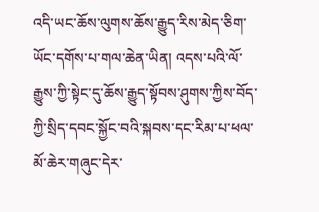འདི་ཡང་ཆོས་ལུགས་ཆོས་རྒྱུད་རིས་མེད་ཅིག་ཡོང་དགོས་པ་གལ་ཆེན་ཡིན། འདས་པའི་ལོ་རྒྱུས་ཀྱི་སྟེང་དུ་ཆོས་རྒྱུད་སྟོབས་ཤུགས་ཀྱིས་བོད་ཀྱི་སྲིད་དབང་སྐྱོང་བའི་སྐབས་དང་རིམ་པ་ཕལ་མོ་ཆེར་གཞུང་དེར་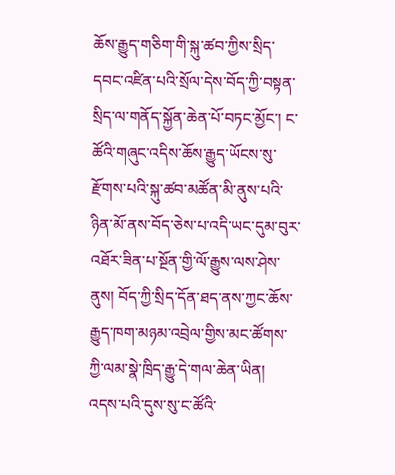ཆོས་རྒྱུད་གཅིག་གི་སྐུ་ཚབ་ཀྱིས་སྲིད་དབང་འཛིན་པའི་སྲོལ་དེས་བོད་ཀྱི་བསྟན་སྲིད་ལ་གནོད་སྐྱོན་ཆེན་པོ་བཏང་མྱོང་། ང་ཚོའི་གཞུང་འདིས་ཆོས་རྒྱུད་ཡོངས་སུ་རྫོགས་པའི་སྐུ་ཚབ་མཚོན་མི་ནུས་པའི་ཉིན་མོ་ནས་བོད་ཅེས་པ་འདི་ཡང་དུམ་བུར་འཐོར་ཟིན་པ་སྔོན་གྱི་ལོ་རྒྱུས་ལས་ཤེས་ནུས། བོད་ཀྱི་སྲིད་དོན་ཐད་ནས་ཀྱང་ཆོས་རྒྱུད་ཁག་མཉམ་འབྲེལ་གྱིས་མང་ཚོགས་ཀྱི་ལམ་སྣེ་ཁྲིད་རྒྱུ་དེ་གལ་ཆེན་ཡིན། འདས་པའི་དུས་སུ་ང་ཚོའི་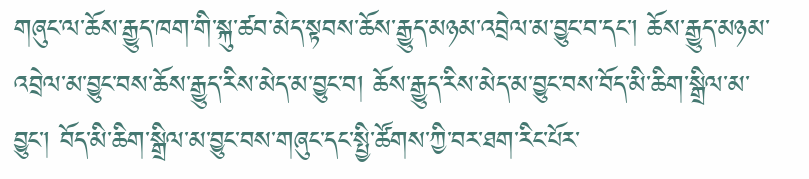གཞུང་ལ་ཆོས་རྒྱུད་ཁག་གི་སྐུ་ཚབ་མེད་སྟབས་ཆོས་རྒྱུད་མཉམ་འབྲེལ་མ་བྱུང་བ་དང་། ཆོས་རྒྱུད་མཉམ་འབྲེལ་མ་བྱུང་བས་ཆོས་རྒྱུད་རིས་མེད་མ་བྱུང་བ། ཆོས་རྒྱུད་རིས་མེད་མ་བྱུང་བས་བོད་མི་ཆིག་སྒྲིལ་མ་བྱུང་། བོད་མི་ཆིག་སྒྲིལ་མ་བྱུང་བས་གཞུང་དང་སྤྱི་ཚོགས་ཀྱི་བར་ཐག་རིང་པོར་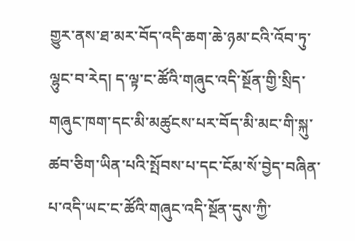གྱུར་ནས་ཐ་མར་བོད་འདི་ཆག་ཆེ་ཉམ་ངའི་འོབ་ཏུ་ལྷུང་བ་རེད། ད་ལྟ་ང་ཚོའི་གཞུང་འདི་སྔོན་གྱི་སྲིད་གཞུང་ཁག་དང་མི་མཚུངས་པར་བོད་མི་མང་གི་སྐུ་ཚབ་ཅིག་ཡིན་པའི་སྤོབས་པ་དང་ངོམ་སོ་བྱེད་བཞིན་པ་འདི་ཡང་ང་ཚོའི་གཞུང་འདི་སྔོན་དུས་ཀྱི་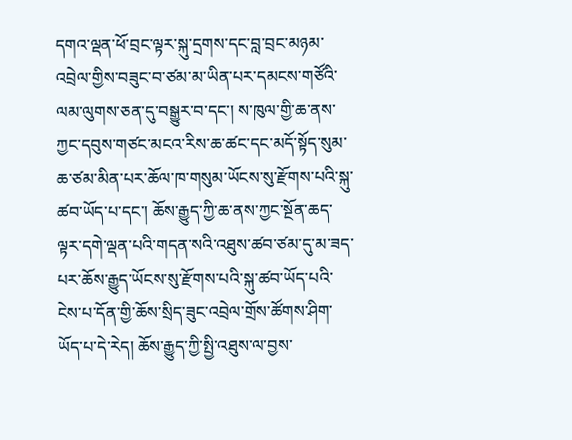དགའ་ལྡན་ཕོ་བྲང་ལྟར་སྐུ་དྲགས་དང་བླ་བྲང་མཉམ་འབྲེལ་གྱིས་བཟུང་བ་ཙམ་མ་ཡིན་པར་དམངས་གཙོའི་ལམ་ལུགས་ཅན་དུ་བསྒྱུར་བ་དང་། ས་ཁུལ་གྱི་ཆ་ནས་ཀྱང་དབུས་གཙང་མངའ་རིས་ཆ་ཚང་དང་མདོ་སྟོད་སུམ་ཆ་ཙམ་མིན་པར་ཆོལ་ཁ་གསུམ་ཡོངས་སུ་རྫོགས་པའི་སྐུ་ཚབ་ཡོད་པ་དང་། ཆོས་རྒྱུད་ཀྱི་ཆ་ནས་ཀྱང་སྔོན་ཆད་ལྟར་དགེ་ལྡན་པའི་གདན་སའི་འཐུས་ཚབ་ཙམ་དུ་མ་ཟད་པར་ཆོས་རྒྱུད་ཡོངས་སུ་རྫོགས་པའི་སྐུ་ཚབ་ཡོད་པའི་ངེས་པ་དོན་གྱི་ཆོས་སྲིད་ཟུང་འབྲེལ་གྲོས་ཚོགས་ཤིག་ཡོད་པ་དེ་རེད། ཆོས་རྒྱུད་ཀྱི་སྤྱི་འཐུས་ལ་བྱས་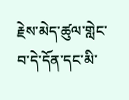རྗེས་མེད་ཚུལ་གླེང་བ་དེ་དོན་དང་མི་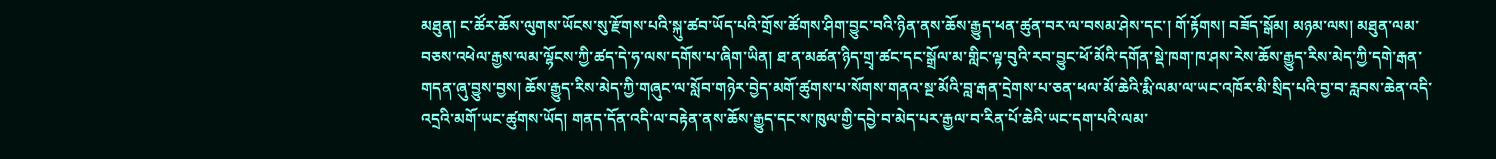མཐུན། ང་ཚོར་ཆོས་ལུགས་ཡོངས་སུ་རྫོགས་པའི་སྐུ་ཚབ་ཡོད་པའི་གྲོས་ཚོགས་ཤིག་བྱུང་བའི་ཉིན་ནས་ཆོས་རྒྱུད་ཕན་ཚུན་བར་ལ་བསམ་ཤེས་དང་། གོ་རྟོགས། བཟོད་སྒོམ། མཉམ་ལས། མཐུན་ལམ་བཅས་འཕེལ་རྒྱས་ལམ་ལྷོངས་ཀྱི་ཚད་དེ་ཧ་ལས་དགོས་པ་ཞིག་ཡིན། ཐ་ན་མཚན་ཉིད་གྲྭ་ཚང་དང་སྒྲོལ་མ་གླིང་ལྟ་བུའི་རབ་བྱུང་ཕོ་མོའི་དགོན་སྡེ་ཁག་ཁ་ཤས་རེས་ཆོས་རྒྱུད་རིས་མེད་ཀྱི་དགེ་རྒན་གདན་ཞུ་བྱུས་བྱས། ཆོས་རྒྱུད་རིས་མེད་ཀྱི་གཞུང་ལ་སློབ་གཉེར་བྱེད་མགོ་ཚུགས་པ་སོགས་གནའ་སྔ་མོའི་བླ་རྒན་དྲེགས་པ་ཅན་ཕལ་མོ་ཆེའི་རྨི་ལམ་ལ་ཡང་འཁོར་མི་སྲིད་པའི་བྱ་བ་རླབས་ཆེན་འདི་འདྲའི་མགོ་ཡང་ཚུགས་ཡོད། གནད་དོན་འདི་ལ་བརྟེན་ནས་ཆོས་རྒྱུད་དང་ས་ཁུལ་གྱི་དབྱེ་བ་མེད་པར་རྒྱལ་བ་རིན་པོ་ཆེའི་ཡང་དག་པའི་ལམ་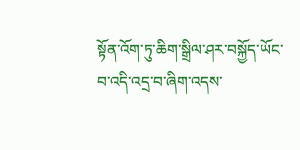སྟོན་འོག་ཏུ་ཆིག་སྒྲིལ་ཤར་བསྐྱོད་ཡོང་བ་འདི་འདྲ་བ་ཞིག་འདས་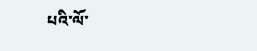པའི་ལོ་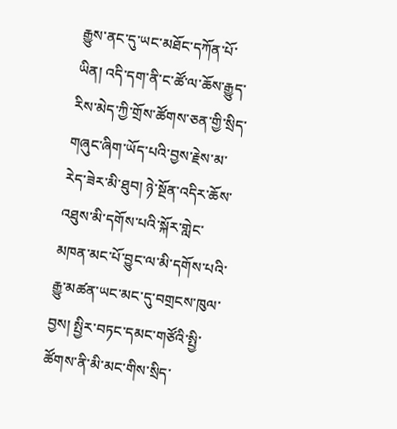རྒྱུས་ནང་དུ་ཡང་མཐོང་དཀོན་པོ་ཡིན། འདི་དག་ནི་ང་ཚོ་ལ་ཆོས་རྒྱུད་རིས་མེད་ཀྱི་གྲོས་ཚོགས་ཅན་གྱི་སྲིད་གཞུང་ཞིག་ཡོད་པའི་བྱས་རྗེས་མ་རེད་ཟེར་མི་ཐུབ། ཉེ་སྔོན་འདིར་ཆོས་འཐུས་མི་དགོས་པའི་སྐོར་གླེང་མཁན་མང་པོ་བྱུང་ལ་མི་དགོས་པའི་རྒྱུ་མཚན་ཡང་མང་དུ་བགྲངས་ཁུལ་བྱས། སྤྱིར་བཏང་དམང་གཙོའི་སྤྱི་ཚོགས་ནི་མི་མང་གིས་སྲིད་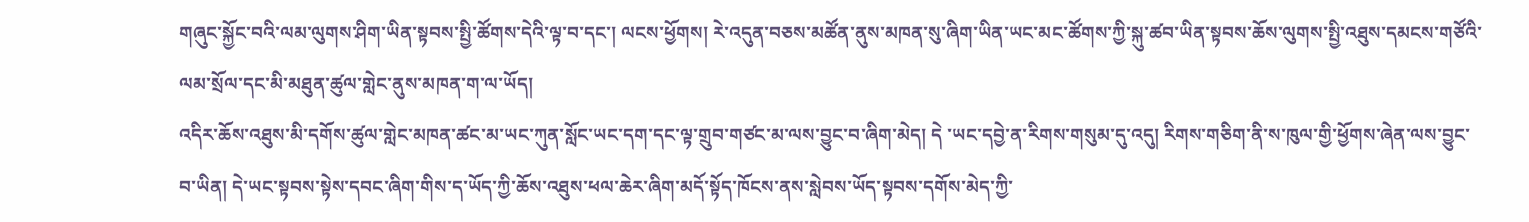གཞུང་སྐྱོང་བའི་ལམ་ལུགས་ཤིག་ཡིན་སྟབས་སྤྱི་ཚོགས་དེའི་ལྟ་བ་དང་། ལངས་ཕྱོགས། རེ་འདུན་བཅས་མཚོན་ནུས་མཁན་སུ་ཞིག་ཡིན་ཡང་མང་ཚོགས་ཀྱི་སྐུ་ཚབ་ཡིན་སྟབས་ཆོས་ལུགས་སྤྱི་འཐུས་དམངས་གཙོའི་ལམ་སྲོལ་དང་མི་མཐུན་ཚུལ་གླེང་ནུས་མཁན་ག་ལ་ཡོད།
འདིར་ཆོས་འཐུས་མི་དགོས་ཚུལ་གླེང་མཁན་ཚང་མ་ཡང་ཀུན་སློང་ཡང་དག་དང་ལྟ་གྲུབ་གཙང་མ་ལས་བྱུང་བ་ཞིག་མེད། དེ ་ཡང་དབྱེ་ན་རིགས་གསུམ་དུ་འདུ། རིགས་གཅིག་ནི་ས་ཁུལ་གྱི་ཕྱོགས་ཞེན་ལས་བྱུང་བ་ཡིན། དེ་ཡང་སྟབས་སྟེས་དབང་ཞིག་གིས་ད་ཡོད་ཀྱི་ཆོས་འཐུས་ཕལ་ཆེར་ཞིག་མདོ་སྟོད་ཁོངས་ནས་སླེབས་ཡོད་སྟབས་དགོས་མེད་ཀྱི་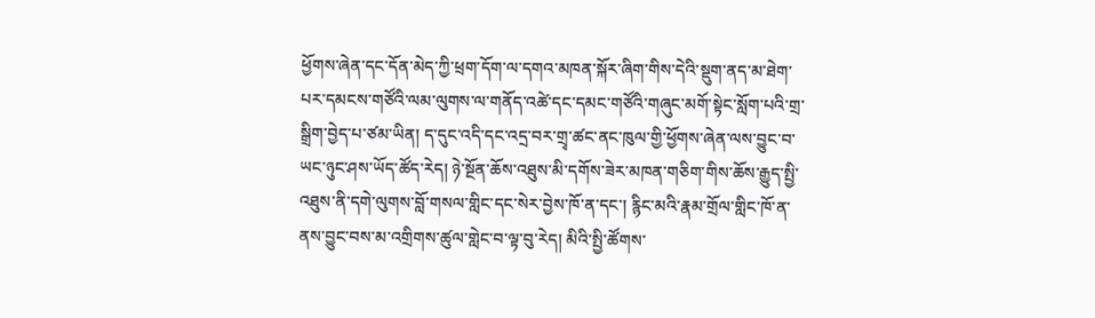ཕྱོགས་ཞེན་དང་དོན་མེད་ཀྱི་ཕྲག་དོག་ལ་དགའ་མཁན་སྐོར་ཞིག་གིས་དེའི་སྡུག་ནད་མ་ཐེག་པར་དམངས་གཙོའི་ལམ་ལུགས་ལ་གནོད་འཚེ་དང་དམང་གཙོའི་གཞུང་མགོ་སྟེང་སློག་པའི་གྲ་སྒྲིག་བྱེད་པ་ཙམ་ཡིན། ད་དུང་འདི་དང་འདྲ་བར་གྲྭ་ཚང་ནང་ཁུལ་གྱི་ཕྱོགས་ཞེན་ལས་བྱུང་བ་ཡང་ཉུང་ཤས་ཡོད་ཚོད་རེད། ཉེ་སྔོན་ཆོས་འཐུས་མི་དགོས་ཟེར་མཁན་གཅིག་གིས་ཆོས་རྒྱུད་སྤྱི་འཐུས་ནི་དགེ་ལུགས་བློ་གསལ་གླིང་དང་སེར་བྱེས་ཁོ་ན་དང་། རྙིང་མའི་རྣམ་གྲོལ་གླིང་ཁོ་ན་ནས་བྱུང་བས་མ་འགྲིགས་ཚུལ་གླེང་བ་ལྟ་བུ་རེད། མིའི་སྤྱི་ཚོགས་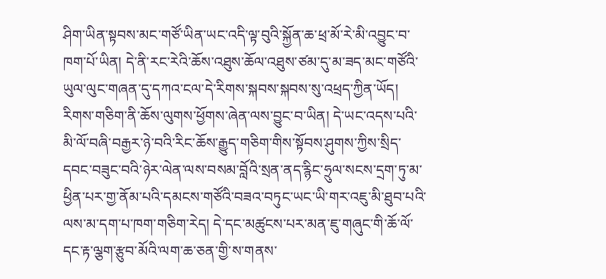ཤིག་ཡིན་སྟབས་མང་གཙོ་ཡིན་ཡང་འདི་ལྟ་བུའི་སྐྱོན་ཆ་ཕྲ་མོ་རེ་མི་འབྱུང་བ་ཁག་པོ་ཡིན། དེ་ནི་རང་རེའི་ཆོས་འཐུས་ཆོལ་འཐུས་ཙམ་དུ་མ་ཟད་མང་གཙོའི་ཡུལ་ལུང་གཞན་དུ་དཀའ་ངལ་དེ་རིགས་སྐབས་སྐབས་སུ་འཕྲད་ཀྱིན་ཡོད།
རིགས་གཅིག་ནི་ཆོས་ལུགས་ཕྱོགས་ཞེན་ལས་བྱུང་བ་ཡིན། དེ་ཡང་འདས་པའི་མི་ལོ་བཞི་བརྒྱར་ཉེ་བའི་རིང་ཆོས་རྒྱུད་གཅིག་གིས་སྟོབས་ཤུགས་ཀྱིས་སྲིད་དབང་བཟུང་བའི་ཉེར་ལེན་ལས་བསམ་བློའི་སྲན་ནད་རྙིང་ཧྲུལ་སངས་དྲག་ཏུ་མ་ཕྱིན་པར་གྱ་ནོམ་པའི་དམངས་གཙོའི་བཟའ་བཏུང་ཡང་ཡི་གར་འཇུ་མི་ཐུབ་པའི་ལས་མ་དག་པ་ཁག་གཅིག་རེད། དེ་དང་མཚུངས་པར་མན་ཇུ་གཞུང་གི་ཆོ་ལོ་དང་རྟ་ལྕག་རྩུབ་མོའི་ལག་ཆ་ཅན་གྱི་ས་གནས་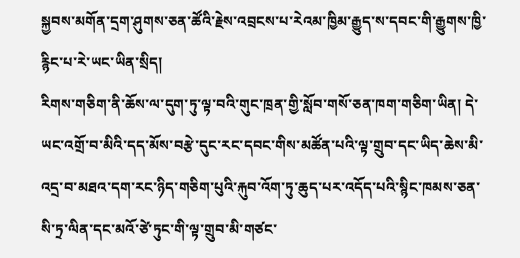སྐྱབས་མགོན་དྲག་ཤུགས་ཅན་ཚོའི་རྗེས་འབྲངས་པ་རེའམ་ཁྱིམ་རྒྱུད་ས་དབང་གི་རྒྱུགས་ཁྱི་རྙིང་པ་རེ་ཡང་ཡིན་སྲིད།
རིགས་གཅིག་ནི་ཆོས་ལ་དུག་ཏུ་ལྟ་བའི་གུང་ཁྲན་གྱི་སློབ་གསོ་ཅན་ཁག་གཅིག་ཡིན། དེ་ཡང་འགྲོ་བ་མིའི་དད་མོས་བརྩེ་དུང་རང་དབང་གིས་མཚོན་པའི་ལྟ་གྲུབ་དང་ཡིད་ཆེས་མི་འདྲ་བ་མཐའ་དག་རང་ཉིད་གཅིག་པུའི་རྐུབ་འོག་ཏུ་ཆུད་པར་འདོད་པའི་སྙིང་ཁམས་ཅན་སི་ཏྲ་ལིན་དང་མའོ་ཙེ་ཏུང་གི་ལྟ་གྲུབ་མི་གཙང་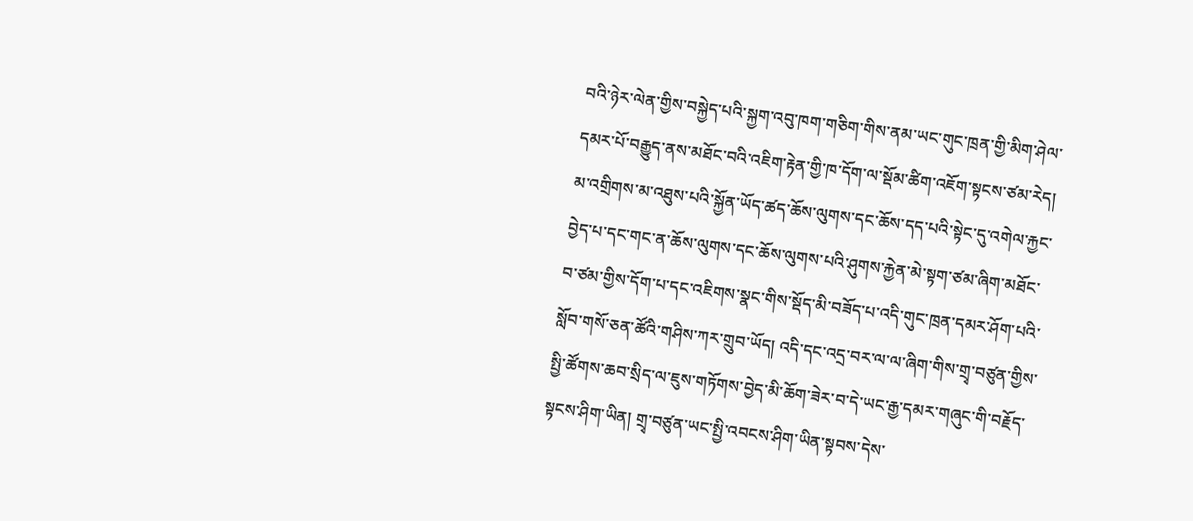བའི་ཉེར་ལེན་གྱིས་བསྐྱེད་པའི་སྐྱག་འབུ་ཁག་གཅིག་གིས་ནམ་ཡང་གུང་ཁྲན་གྱི་མིག་ཤེལ་དམར་པོ་བརྒྱུད་ནས་མཐོང་བའི་འཇིག་རྟེན་གྱི་ཁ་དོག་ལ་སྡོམ་ཚིག་འཇོག་སྟངས་ཙམ་རེད། མ་འགྲིགས་མ་འཐུས་པའི་སྐྱོན་ཡོད་ཚད་ཆོས་ལུགས་དང་ཆོས་དད་པའི་སྟེང་དུ་འགེལ་རྐྱང་བྱེད་པ་དང་གང་ན་ཆོས་ལུགས་དང་ཆོས་ལུགས་པའི་ཤུགས་རྐྱེན་མེ་སྟག་ཙམ་ཞིག་མཐོང་བ་ཙམ་གྱིས་དོག་པ་དང་འཇིགས་སྣང་གིས་སྡོད་མི་བཟོད་པ་འདི་གུང་ཁྲན་དམར་ཤོག་པའི་སློབ་གསོ་ཅན་ཚོའི་གཤིས་ཀར་གྲུབ་ཡོད། འདི་དང་འདྲ་བར་ལ་ལ་ཞིག་གིས་གྲྭ་བཙུན་གྱིས་སྤྱི་ཚོགས་ཆབ་སྲིད་ལ་ཇུས་གཏོགས་བྱེད་མི་ཆོག་ཟེར་བ་དེ་ཡང་རྒྱ་དམར་གཞུང་གི་བརྗོད་སྟངས་ཤིག་ཡིན། གྲྭ་བཙུན་ཡང་སྤྱི་འབངས་ཤིག་ཡིན་སྟབས་དེས་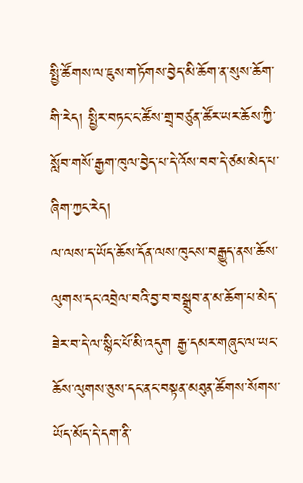སྤྱི་ཚོགས་ལ་ཇུས་གཏོགས་བྱེད་མི་ཆོག་ན་སུས་ཆོག་གི་རེད། སྤྱིར་བཏང་ང་ཚོས་གྲྭ་བཙུན་ཚོར་ཡར་ཆོས་ཀྱི་སློབ་གསོ་རྒྱག་ཁུལ་བྱེད་པ་དེ་འོས་བབ་དེ་ཙམ་མེད་པ་ཞིག་ཀྱང་རེད།
ལ་ལས་ད་ཡོད་ཆོས་དོན་ལས་ཁུངས་བརྒྱུད་ནས་ཆོས་ལུགས་དང་འབྲེལ་བའི་བྱ་བ་བསྒྲུབ་ན་མ་ཆོག་པ་མེད་ཟེར་བ་དེ་ལ་སྙིང་པོ་མི་འདུག རྒྱ་དམར་གཞུང་ལ་ཡང་ཆོས་ལུགས་ཅུས་དང་ནང་བསྟན་མཐུན་ཚོགས་སོགས་ཡོད་མོད་དེ་དག་ནི་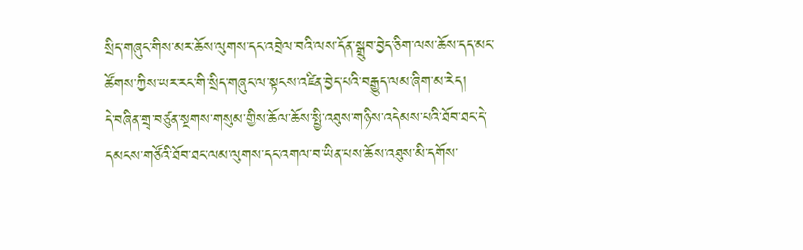སྲིད་གཞུང་གིས་མར་ཆོས་ལུགས་དང་འབྲེལ་བའི་ལས་དོན་སྒྲུབ་བྱེད་ཅིག་ལས་ཆོས་དད་མང་ཚོགས་ཀྱིས་ཡར་རང་གི་སྲིད་གཞུང་ལ་སྟངས་འཛིན་བྱེད་པའི་བརྒྱུད་ལམ་ཞིག་མ་རེད།
དེ་བཞིན་གྲྭ་བཙུན་སྔགས་གསུམ་གྱིས་ཆོལ་ཆོས་སྤྱི་འཐུས་གཉིས་འདེམས་པའི་ཐོབ་ཐང་དེ་དམངས་གཙོའི་ཐོབ་ཐང་ལམ་ལུགས་དང་འགལ་བ་ཡིན་པས་ཆོས་འཐུས་མི་དགོས་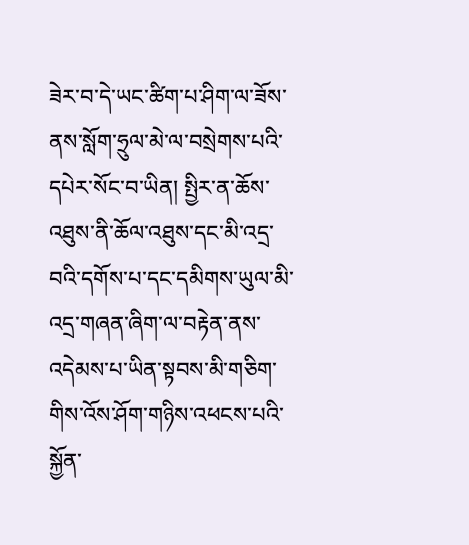ཟེར་བ་དེ་ཡང་ཚིག་པ་ཤིག་ལ་ཟོས་ནས་སློག་ཧྲུལ་མེ་ལ་བསྲེགས་པའི་དཔེར་སོང་བ་ཡིན། སྤྱིར་ན་ཆོས་འཐུས་ནི་ཆོལ་འཐུས་དང་མི་འདྲ་བའི་དགོས་པ་དང་དམིགས་ཡུལ་མི་འདྲ་གཞན་ཞིག་ལ་བརྟེན་ནས་འདེམས་པ་ཡིན་སྟབས་མི་གཅིག་གིས་འོས་ཤོག་གཉིས་འཕངས་པའི་སྐྱོན་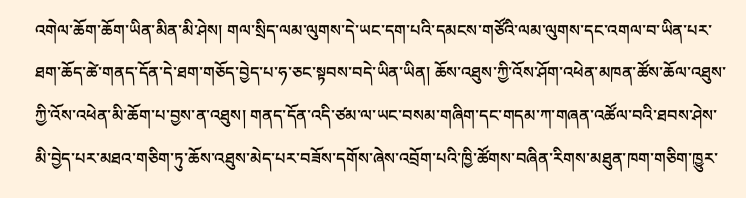འགེལ་ཆོག་ཆོག་ཡིན་མིན་མི་ཤེས། གལ་སྲིད་ལམ་ལུགས་དེ་ཡང་དག་པའི་དམངས་གཙོའི་ལམ་ལུགས་དང་འགལ་བ་ཡིན་པར་ཐག་ཆོད་ཚེ་གནད་དོན་དེ་ཐག་གཅོད་བྱེད་པ་ཧ་ཅང་སྟབས་བདེ་ཡིན་ཡིན། ཆོས་འཐུས་ཀྱི་འོས་ཤོག་འཕེན་མཁན་ཚོས་ཆོལ་འཐུས་ཀྱི་འོས་འཕེན་མི་ཆོག་པ་བྱས་ན་འཐུས། གནད་དོན་འདི་ཙམ་ལ་ཡང་བསམ་གཞིག་དང་གདམ་ཀ་གཞན་འཚོལ་བའི་ཐབས་ཤེས་མི་བྱེད་པར་མཐའ་གཅིག་ཏུ་ཆོས་འཐུས་མེད་པར་བཟོས་དགོས་ཞེས་འབྲོག་པའི་ཁྱི་ཚོགས་བཞིན་རིགས་མཐུན་ཁག་གཅིག་ཁྱུར་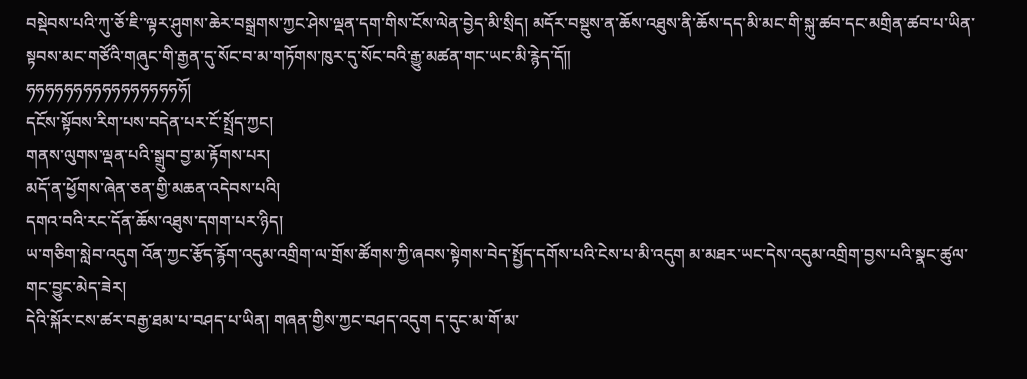བསྡེབས་པའི་ཀུ་ཅོ་ཇི་་ལྟར་ཤུགས་ཆེར་བསྒྲགས་ཀྱང་ཤེས་ལྡན་དག་གིས་ངོས་ལེན་བྱེད་མི་སྲིད། མདོར་བསྡུས་ན་ཆོས་འཐུས་ནི་ཆོས་དད་མི་མང་གི་སྐུ་ཚབ་དང་མགྲིན་ཚབ་པ་ཡིན་སྟབས་མང་གཙོའི་གཞུང་གི་རྒྱན་དུ་སོང་བ་མ་གཏོགས་ཁུར་དུ་སོང་བའི་རྒྱུ་མཚན་གང་ཡང་མི་རྙེད་དོ༎
ཧཧཧཧཧཧཧཧཧཧཧཧཧཧཧཧཧོ།
དངོས་སྟོབས་རིག་པས་བདེན་པར་ངོ་སྤྲོད་ཀྱང།
གནས་ལུགས་ལྡན་པའི་སྒྲུབ་བྱ་མ་རྟོགས་པར།
མདོ་ན་ཕྱོགས་ཞེན་ཅན་གྱི་མཆན་འདེབས་པའི།
དགའ་བའི་རང་དོན་ཆོས་འཐུས་དགག་པར་ཉིད།
ཡ་གཅིག་སླེབ་འདུག འོན་ཀྱང་རྩོད་རྙོག་འདུམ་འགྲིག་ལ་གྲོས་ཚོགས་ཀྱི་ཞབས་སྟེགས་བེད་སྤྱོད་དགོས་པའི་ངེས་པ་མི་འདུག མ་མཐར་ཡང་དེས་འདུམ་འགྲིག་བྱས་པའི་སྣང་ཚུལ་གང་བྱུང་མེད་ཟེར།
དེའི་སྐོར་ངས་ཚར་བརྒྱ་ཐམ་པ་བཤད་པ་ཡིན། གཞན་གྱིས་ཀྱང་བཤད་འདུག ད་དུང་མ་གོ་མ་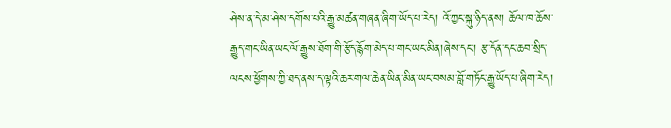ཤེས་ན་དེ་མ་ཤེས་དགོས་པའི་རྒྱུ་མཚན་གཞན་ཞིག་ཡོད་པ་རེད། འོ་ཀྱང་སྐུ་ཉིད་ནས། ཆོལ་ཁ་ཆོས་རྒྱུད་གང་ཡིན་ཡང་ལོ་རྒྱུས་ཐོག་གི་རྩོད་རྙོག་མེད་པ་གང་ཡང་མིན།ཞེས་དང་། རྩ་དོན་དང་ཆབ་སྲིད་ལངས་ཕྱོགས་ཀྱི་ཐད་ནས་ད་ལྟའི་ཆར་གལ་ཆེན་ཡིན་མིན་ཡང་བསམ་བློ་གཏོང་རྒྱུ་ཡོད་པ་ཞིག་རེད།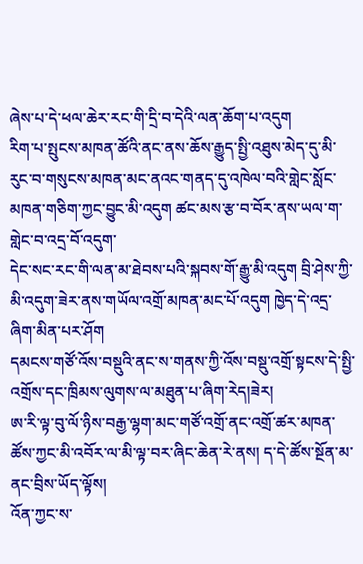ཞེས་པ་དེ་ཕལ་ཆེར་རང་གི་དྲི་བ་དེའི་ལན་ཆོག་པ་འདུག
རིག་པ་སྤུངས་མཁན་ཚོའི་ནང་ནས་ཆོས་རྒྱུད་སྤྱི་འཐུས་མེད་དུ་མི་རུང་བ་གསུངས་མཁན་མང་ནའང་གནད་དུ་འཁེལ་བའི་གླེང་སློང་མཁན་གཅིག་ཀྱང་བྱུང་མི་འདུག ཚང་མས་རྩ་བ་བོར་ནས་ཡལ་ག་གླེང་བ་འདྲ་བོ་འདུག་
དེང་སང་རང་གི་ལན་མ་ཐེབས་པའི་སྐབས་གོ་རྒྱུ་མི་འདུག བྲི་ཤེས་ཀྱི་མི་འདུག་ཟེར་ནས་གཡོལ་འགྲོ་མཁན་མང་པོ་འདུག ཁྱེད་དེ་འདྲ་ཞིག་མིན་པར་ཤོག
དམངས་གཙོ་འོས་བསྡུའི་ནང་ས་གནས་ཀྱི་འོས་བསྡུ་འགྲོ་སྟངས་དེ་སྤྱི་འགྲོས་དང་ཁྲིམས་ལུགས་ལ་མཐུན་པ་ཞིག་རེད།ཟེར།
ཨ་རི་ལྟ་བུ་ལོ་ཉིས་བརྒྱ་ལྷག་མང་གཙོ་འགྲོ་ནང་འགྲོ་ཚར་མཁན་ཚོས་ཀྱང་མི་འབོར་ལ་མི་ལྟ་བར་ཞིང་ཆེན་རེ་ནས། ད་དེ་ཚོས་སྔོན་མ་ནང་བྲིས་ཡོད་ལྟོས།
འོན་ཀྱང་ས་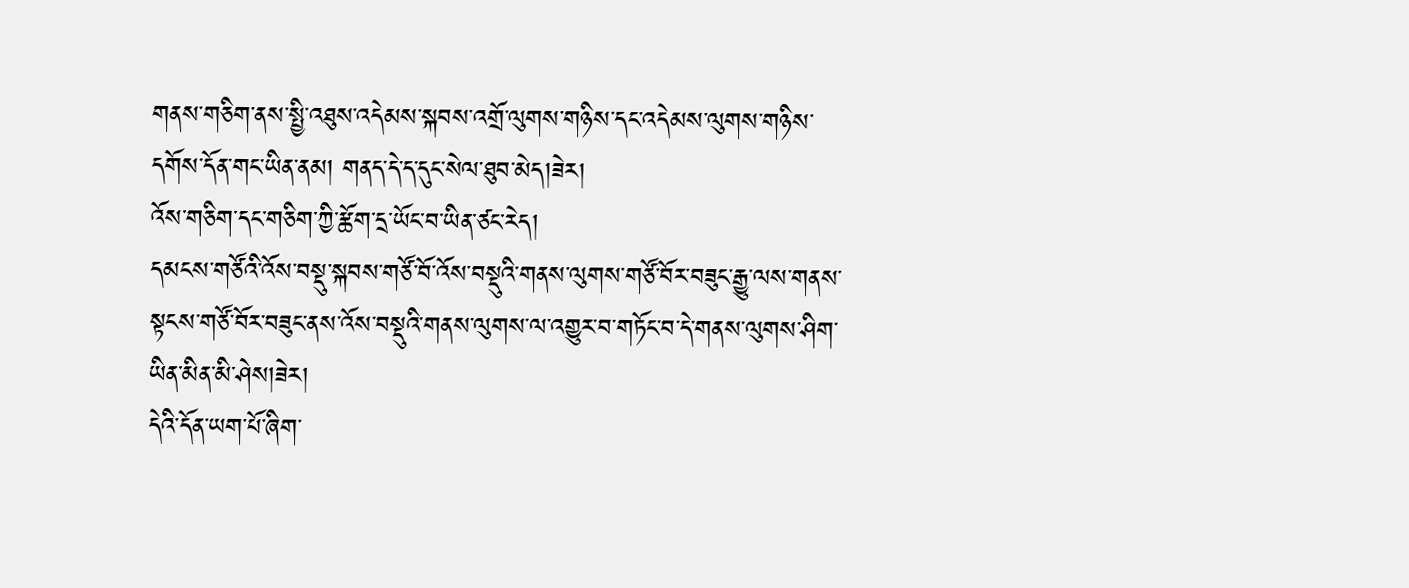གནས་གཅིག་ནས་སྤྱི་འཐུས་འདེམས་སྐབས་འགྲོ་ལུགས་གཉིས་དང་འདེམས་ལུགས་གཉིས་དགོས་དོན་གང་ཡིན་ནམ། གནད་དེ་ད་དུང་སེལ་ཐུབ་མེད།ཟེར།
འོས་གཅིག་དང་གཅིག་ཀྱི་རྪོག་དྲ་ཡོང་བ་ཡིན་ཙང་རེད།
དམངས་གཙོའི་འོས་བསྡུ་སྐབས་གཙོ་བོ་འོས་བསྡུའི་གནས་ལུགས་གཙོ་བོར་བཟུང་རྒྱུ་ལས་གནས་སྟངས་གཙོ་བོར་བཟུང་ནས་འོས་བསྡུའི་གནས་ལུགས་ལ་འགྱུར་བ་གཏོང་བ་དེ་གནས་ལུགས་ཤིག་ཡིན་མིན་མི་ཤེས།ཟེར།
དེའི་དོན་ཡག་པོ་ཞིག་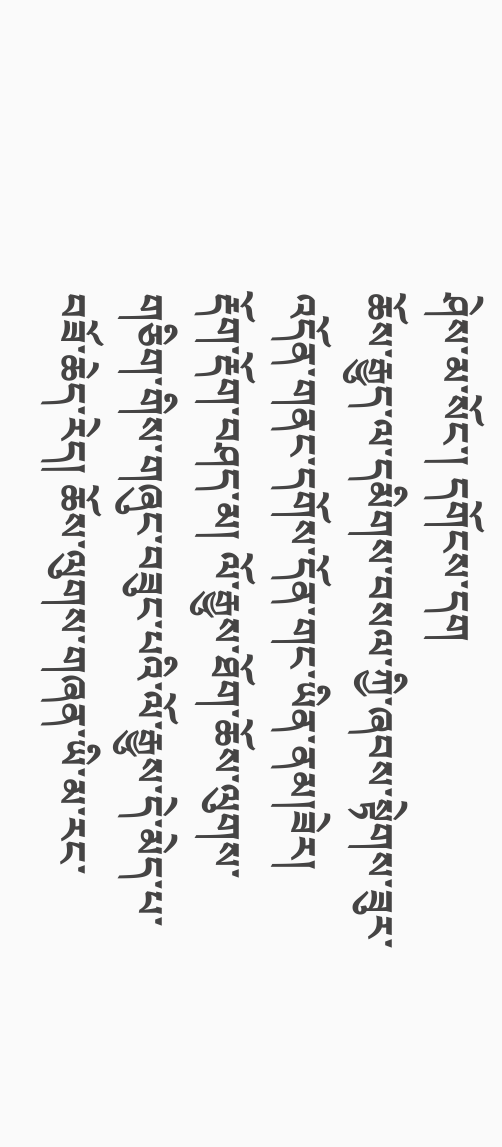ཤེས་མ་སོང་། དགོངས་དག
ཆོས་རྒྱུད་ལ་དམིགས་བསལ་ཀྱི་ཞབས་སྟེགས་ཟུར་འདོན་གནང་དགོས་དོན་གང་ཡིན་ནམ།ཟེར།
རྡོག་རྡོག་བཤད་མ། ལོ་རྒྱུས་ཐོག་ཆོས་ལུགས་གཅིག་གིས་གཞུང་བཟུང་པའི་ལོ་རྒྱུས་དེ་མེད་པ་བཟོ་ཆེད་རེད། ཆོས་ལུགས་གཞན་ཡི་མ་རང་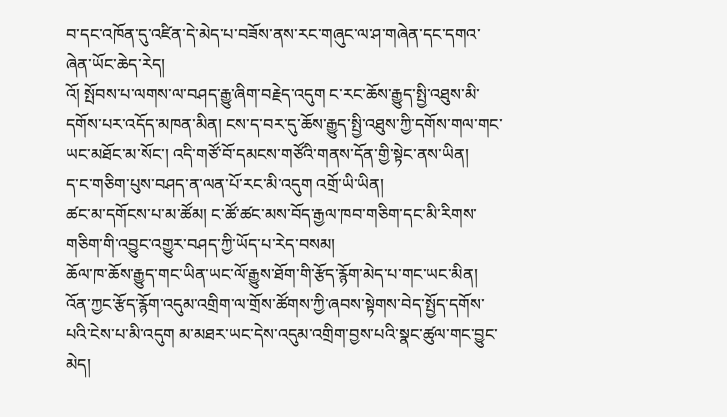བ་དང་འཁོན་དུ་འཛིན་དེ་མེད་པ་བཟོས་ནས་རང་གཞུང་ལ་ཤ་གཞེན་དང་དགའ་ཞེན་ཡོང་ཆེད་རེད།
འོ། སྤོབས་པ་ལགས་ལ་བཤད་རྒྱུ་ཞིག་བརྗེད་འདུག ང་རང་ཆོས་རྒྱུད་སྤྱི་འཐུས་མི་དགོས་པར་འདོད་མཁན་མིན། ངས་ད་བར་དུ་ཆོས་རྒྱུད་སྤྱི་འཐུས་ཀྱི་དགོས་གལ་གང་ཡང་མཐོང་མ་སོང་། འདི་གཙོ་བོ་དམངས་གཙོའི་གནས་དོན་གྱི་སྟེང་ནས་ཡིན།
ད་ང་གཅིག་པུས་བཤད་ན་ལན་པོ་རང་མི་འདུག འགྲོ་ཡི་ཡིན།
ཚང་མ་དགོངས་པ་མ་ཚོམ། ང་ཚོ་ཚང་མས་བོད་རྒྱལ་ཁབ་གཅིག་དང་མི་རིགས་གཅིག་གི་འབྱུང་འགྱུར་བཤད་ཀྱི་ཡོད་པ་རེད་བསམ།
ཆོལ་ཁ་ཆོས་རྒྱུད་གང་ཡིན་ཡང་ལོ་རྒྱུས་ཐོག་གི་རྩོད་རྙོག་མེད་པ་གང་ཡང་མིན། འོན་ཀྱང་རྩོད་རྙོག་འདུམ་འགྲིག་ལ་གྲོས་ཚོགས་ཀྱི་ཞབས་སྟེགས་བེད་སྤྱོད་དགོས་པའི་ངེས་པ་མི་འདུག མ་མཐར་ཡང་དེས་འདུམ་འགྲིག་བྱས་པའི་སྣང་ཚུལ་གང་བྱུང་མེད།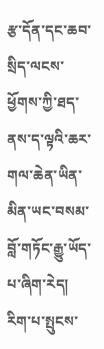རྩ་དོན་དང་ཆབ་སྲིད་ལངས་ཕྱོགས་ཀྱི་ཐད་ནས་ད་ལྟའི་ཆར་གལ་ཆེན་ཡིན་མིན་ཡང་བསམ་བློ་གཏོང་རྒྱུ་ཡོད་པ་ཞིག་རེད། རིག་པ་སྤུངས་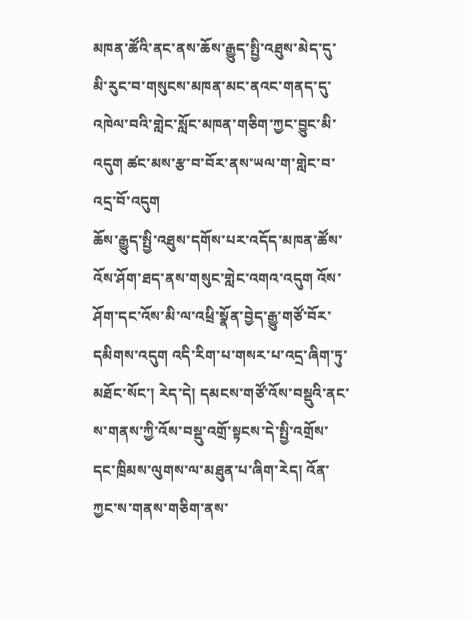མཁན་ཚོའི་ནང་ནས་ཆོས་རྒྱུད་སྤྱི་འཐུས་མེད་དུ་མི་རུང་བ་གསུངས་མཁན་མང་ནའང་གནད་དུ་འཁེལ་བའི་གླེང་སློང་མཁན་གཅིག་ཀྱང་བྱུང་མི་འདུག ཚང་མས་རྩ་བ་བོར་ནས་ཡལ་ག་གླེང་བ་འདྲ་བོ་འདུག
ཆོས་རྒྱུད་སྤྱི་འཐུས་དགོས་པར་འདོད་མཁན་ཚོས་འོས་ཤོག་ཐད་ནས་གསུང་གླེང་འགའ་འདུག འོས་ཤོག་དང་འོས་མི་ལ་འཕྲི་སྣོན་བྱེད་རྒྱུ་གཙོ་བོར་དམིགས་འདུག འདི་རིག་པ་གསར་པ་འདྲ་ཞིག་ཏུ་མཐོང་སོང་། རེད་དེ། དམངས་གཙོ་འོས་བསྡུའི་ནང་ས་གནས་ཀྱི་འོས་བསྡུ་འགྲོ་སྟངས་དེ་སྤྱི་འགྲོས་དང་ཁྲིམས་ལུགས་ལ་མཐུན་པ་ཞིག་རེད། འོན་ཀྱང་ས་གནས་གཅིག་ནས་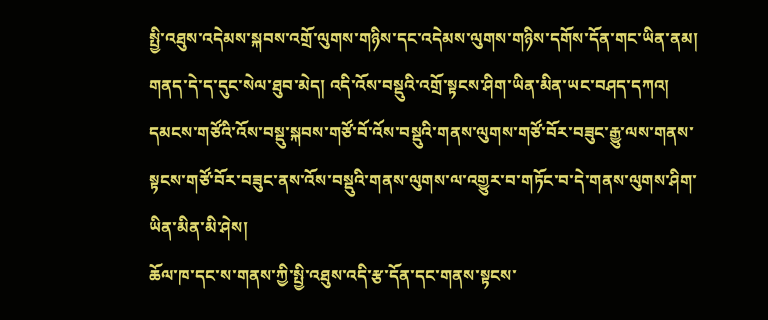སྤྱི་འཐུས་འདེམས་སྐབས་འགྲོ་ལུགས་གཉིས་དང་འདེམས་ལུགས་གཉིས་དགོས་དོན་གང་ཡིན་ནམ། གནད་དེ་ད་དུང་སེལ་ཐུབ་མེད། འདི་འོས་བསྡུའི་འགྲོ་སྟངས་ཤིག་ཡིན་མིན་ཡང་བཤད་དཀའ། དམངས་གཙོའི་འོས་བསྡུ་སྐབས་གཙོ་བོ་འོས་བསྡུའི་གནས་ལུགས་གཙོ་བོར་བཟུང་རྒྱུ་ལས་གནས་སྟངས་གཙོ་བོར་བཟུང་ནས་འོས་བསྡུའི་གནས་ལུགས་ལ་འགྱུར་བ་གཏོང་བ་དེ་གནས་ལུགས་ཤིག་ཡིན་མིན་མི་ཤེས།
ཆོལ་ཁ་དང་ས་གནས་ཀྱི་སྤྱི་འཐུས་འདི་རྩ་དོན་དང་གནས་སྟངས་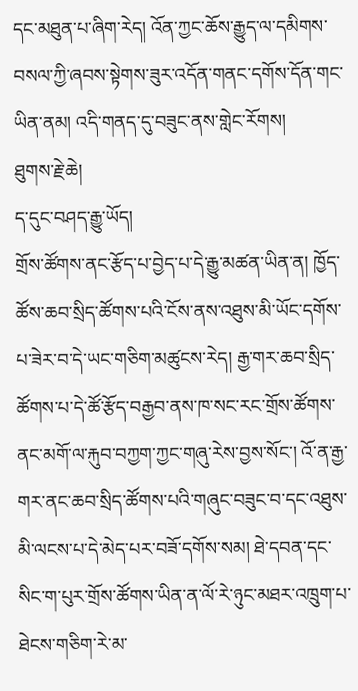དང་མཐུན་པ་ཞིག་རེད། འོན་ཀྱང་ཆོས་རྒྱུད་ལ་དམིགས་བསལ་ཀྱི་ཞབས་སྟེགས་ཟུར་འདོན་གནང་དགོས་དོན་གང་ཡིན་ནམ། འདི་གནད་དུ་བཟུང་ནས་གླེང་རོགས།
ཐུགས་རྗེ་ཆེ།
ད་དུང་བཤད་རྒྱུ་ཡོད།
གྲོས་ཚོགས་ནང་རྩོད་པ་བྱེད་པ་དེ་རྒྱུ་མཚན་ཡིན་ན། ཁྱོད་ཚོས་ཆབ་སྲིད་ཚོགས་པའི་ངོས་ནས་འཐུས་མི་ཡོང་དགོས་པ་ཟེར་བ་དེ་ཡང་གཅིག་མཚུངས་རེད། རྒྱ་གར་ཆབ་སྲིད་ཚོགས་པ་དེ་ཚོ་རྩོད་བརྒྱབ་ནས་ཁ་སང་རང་གྲོས་ཚོགས་ནང་མགོ་ལ་རྐུབ་བཀྱག་ཀྱང་གཞུ་རེས་བྱས་སོང་། འོ་ན་རྒྱ་གར་ནང་ཆབ་སྲིད་ཚོགས་པའི་གཞུང་བཟུང་བ་དང་འཐུས་མི་ལངས་པ་དེ་མེད་པར་བཟོ་དགོས་སམ། ཐེ་དབན་དང་སིང་ག་པུར་གྲོས་ཚོགས་ཡིན་ན་ལོ་རེ་ཉུང་མཐར་འཁྲུག་པ་ཐེངས་གཅིག་རེ་མ་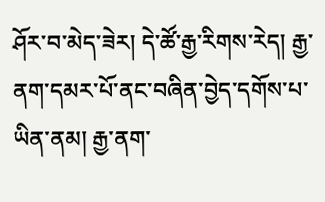ཤོར་བ་མེད་ཟེར། དེ་ཚོ་རྒྱ་རིགས་རེད། རྒྱ་ནག་དམར་པོ་ནང་བཞིན་བྱེད་དགོས་པ་ཡིན་ནམ། རྒྱ་ནག་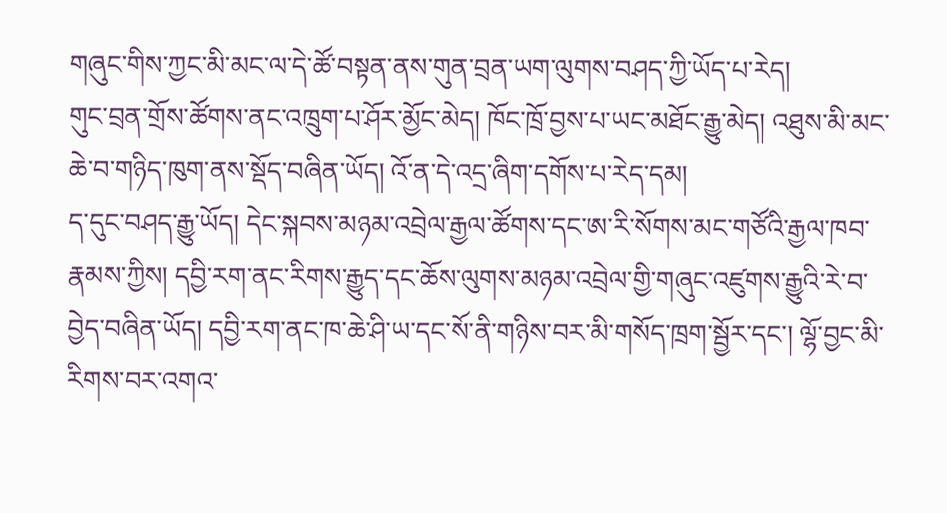གཞུང་གིས་ཀྱང་མི་མང་ལ་དེ་ཚོ་བསྟན་ནས་གུན་བྲན་ཡག་ལུགས་བཤད་ཀྱི་ཡོད་པ་རེད།
གུང་བྲན་གྲོས་ཚོགས་ནང་འཁྲུག་པ་ཤོར་མྱོང་མེད། ཁོང་ཁྲོ་བྱས་པ་ཡང་མཐོང་རྒྱུ་མེད། འཐུས་མི་མང་ཆེ་བ་གཉིད་ཁུག་ནས་སྡོད་བཞིན་ཡོད། འོ་ན་དེ་འདྲ་ཞིག་དགོས་པ་རེད་དམ།
ད་དུང་བཤད་རྒྱུ་ཡོད། དེང་སྐབས་མཉམ་འབྲེལ་རྒྱལ་ཚོགས་དང་ཨ་རི་སོགས་མང་གཙོའི་རྒྱལ་ཁབ་རྣམས་ཀྱིས། དབྱི་རག་ནང་རིགས་རྒྱུད་དང་ཆོས་ལུགས་མཉམ་འབྲེལ་གྱི་གཞུང་འཛུགས་རྒྱུའི་རེ་བ་བྱེད་བཞིན་ཡོད། དབྱི་རག་ནང་ཁ་ཆེ་ཤི་ཡ་དང་སོ་ནི་གཉིས་བར་མི་གསོད་ཁྲག་སྦྱོར་དང་། ལྷོ་བྱང་མི་རིགས་བར་འགའ་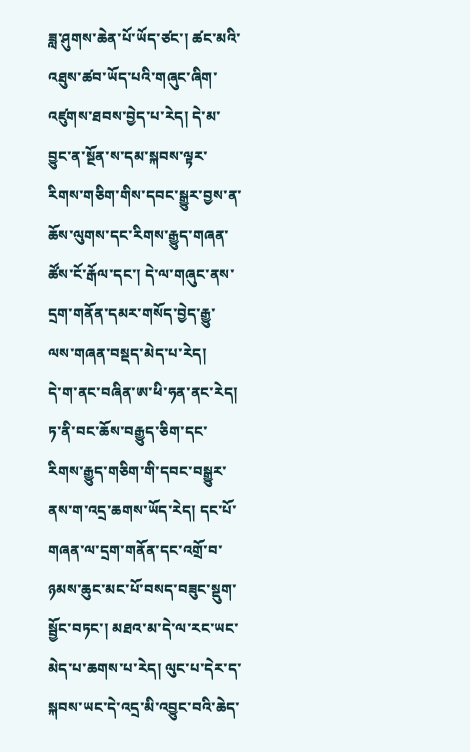ཟླ་ཤུགས་ཆེན་པོ་ཡོད་ཙང་། ཚང་མའི་འཐུས་ཚབ་ཡོད་པའི་གཞུང་ཞིག་འཛུགས་ཐབས་བྱེད་པ་རེད། དེ་མ་བྱུང་ན་སྔོན་ས་དམ་སྐབས་ལྟར་རིགས་གཅིག་གིས་དབང་སྒྱུར་བྱས་ན་ཆོས་ལུགས་དང་རིགས་རྒྱུད་གཞན་ཚོས་ངོ་རྒོལ་དང་། དེ་ལ་གཞུང་ནས་དྲག་གནོན་དམར་གསོད་བྱེད་རྒྱུ་ལས་གཞན་བསྡད་མེད་པ་རེད།
དེ་ག་ནང་བཞིན་ཨ་ཕི་ཧན་ནང་རེད། ཏ་ནི་བང་ཆོས་བརྒྱུད་ཅིག་དང་རིགས་རྒྱུད་གཅིག་གི་དབང་བསྒྱུར་ནས་ག་འདྲ་ཆགས་ཡོད་རེད། དང་པོ་གཞན་ལ་དྲག་གནོན་དང་འགྲོ་བ་ཉམས་ཆུང་མང་པོ་བསད་བཟུང་སྡུག་སྦྱོང་བཏང་། མཐའ་མ་དེ་ལ་རང་ཡང་མེད་པ་ཆགས་པ་རེད། ལུང་པ་དེར་ད་སྐབས་ཡང་དེ་འདྲ་མི་འབྱུང་བའི་ཆེད་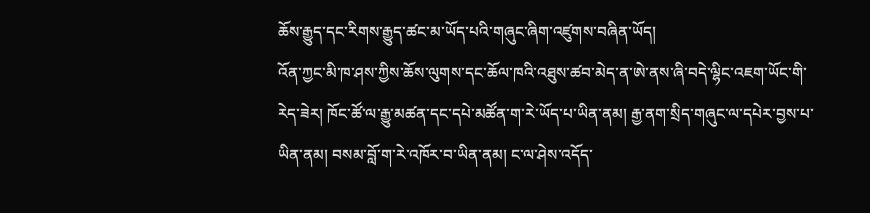ཆོས་རྒྱུད་དང་རིགས་རྒྱུད་ཚང་མ་ཡོད་པའི་གཞུང་ཞིག་འཛུགས་བཞིན་ཡོད།
འོན་ཀྱང་མི་ཁ་ཤས་ཀྱིས་ཆོས་ལུགས་དང་ཆོལ་ཁའི་འཐུས་ཚབ་མེད་ན་ཨེ་ནས་ཞི་བདེ་ལྷིང་འཇག་ཡོང་གི་རེད་ཟེར། ཁོང་ཚོ་ལ་རྒྱུ་མཚན་དང་དཔེ་མཚོན་ག་རེ་ཡོད་པ་ཡིན་ནམ། རྒྱ་ནག་སྲིད་གཞུང་ལ་དཔེར་བྱས་པ་ཡིན་ནམ། བསམ་བློ་ག་རེ་འཁོར་བ་ཡིན་ནམ། ང་ལ་ཤེས་འདོད་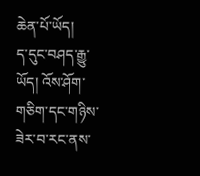ཆེན་པོ་ཡོད།
ད་དུང་བཤད་རྒྱུ་ཡོད། འོས་ཤོག་གཅིག་དང་གཉིས་ཟེར་བ་རང་ནས་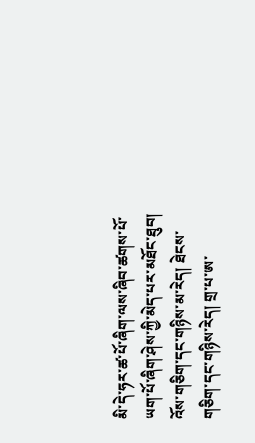མི་དེ་ཧར་ཚ་པོ་ཞིག་ལས་ཞིབ་ཚགས་པོ་ཡག་པོ་ཞིག་ཤེས་ཀྱི་མེད་པར་མཐོང་ཐུབ། འོས་གཅིག་དང་གཉིས་མ་རེད། ཐེངས་གཅིག་དང་གཉིས་རེད། གྲ་པ་ཨ་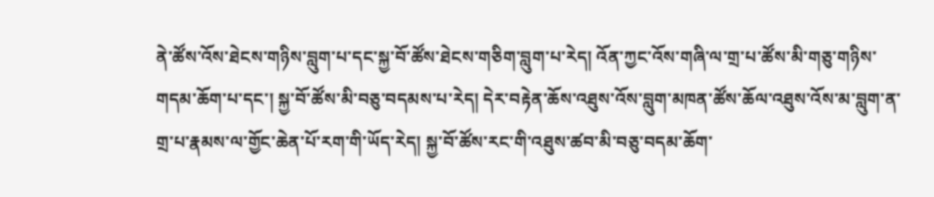ནེ་ཚོས་འོས་ཐེངས་གཉིས་བླུག་པ་དང་སྐྱ་བོ་ཚོས་ཐེངས་གཅིག་བླུག་པ་རེད། འོན་ཀྱང་འོས་གཞི་ལ་གྲ་པ་ཚོས་མི་གཅུ་གཉིས་གདམ་ཆོག་པ་དང་། སྐྱ་བོ་ཚོས་མི་བཅུ་བདམས་པ་རེད། དེར་བརྟེན་ཆོས་འཐུས་འོས་བླུག་མཁན་ཚོས་ཆོལ་འཐུས་འོས་མ་བླུག་ན་གྲ་པ་རྣམས་ལ་གྱོང་ཆེན་པོ་རག་གི་ཡོད་རེད། སྐྱ་བོ་ཚོས་རང་གི་འཐུས་ཚབ་མི་བཅུ་བདམ་ཆོག་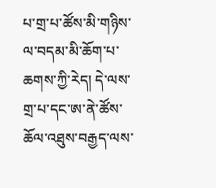པ་གྲ་པ་ཚོས་མི་གཉིས་ལ་བདམ་མི་ཆོག་པ་ཆགས་ཀྱི་རེད། དེ་ལས་གྲ་པ་དང་ཨ་ནེ་ཚོས་ཆོལ་འཐུས་བརྒྱད་ལས་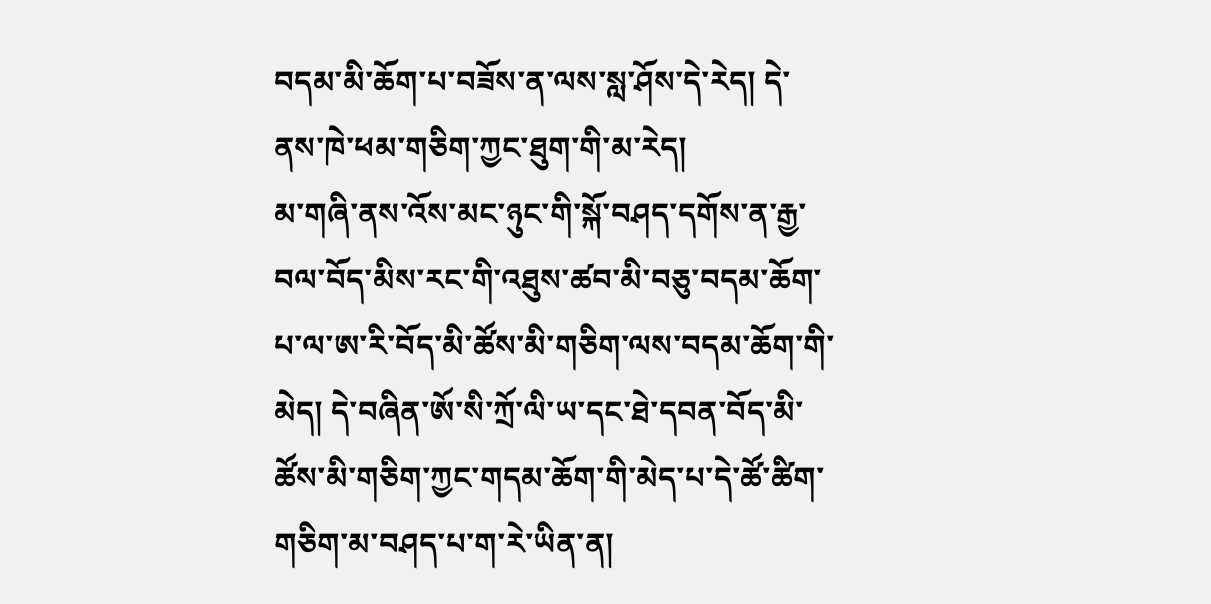བདམ་མི་ཆོག་པ་བཟོས་ན་ལས་སླ་ཤོས་དེ་རེད། དེ་ནས་ཁེ་ཕམ་གཅིག་ཀྱང་ཐུག་གི་མ་རེད།
མ་གཞི་ནས་འོས་མང་ཉུང་གི་སྐོ་བཤད་དགོས་ན་རྒྱ་བལ་བོད་མིས་རང་གི་འཐུས་ཚབ་མི་བཅུ་བདམ་ཆོག་པ་ལ་ཨ་རི་བོད་མི་ཚོས་མི་གཅིག་ལས་བདམ་ཆོག་གི་མེད། དེ་བཞིན་ཨོ་སི་ཀྲོ་ལི་ཡ་དང་ཐེ་དབན་བོད་མི་ཚོས་མི་གཅིག་ཀྱང་གདམ་ཆོག་གི་མེད་པ་དེ་ཚོ་ཚིག་གཅིག་མ་བཤད་པ་ག་རེ་ཡིན་ན།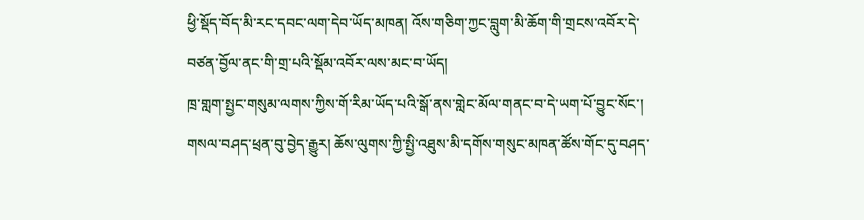ཕྱི་སྡོད་བོད་མི་རང་དབང་ལག་དེབ་ཡོད་མཁན། འོས་གཅིག་ཀྱང་བླུག་མི་ཆོག་གི་གྲངས་འབོར་དེ་བཙན་བྱོལ་ནང་གི་གྲ་པའི་སྡོམ་འབོར་ལས་མང་བ་ཡོད།
ཁྲ་གླག་སྤྱང་གསུམ་ལགས་ཀྱིས་གོ་རིམ་ཡོད་པའི་སྒོ་ནས་གླེང་མོལ་གནང་བ་དེ་ཡག་པོ་བྱུང་སོང་།
གསལ་བཤད་ཕྲན་བུ་བྱེད་རྒྱུར། ཆོས་ལུགས་ཀྱི་སྤྱི་འཐུས་མི་དགོས་གསུང་མཁན་ཚོས་གོང་དུ་བཤད་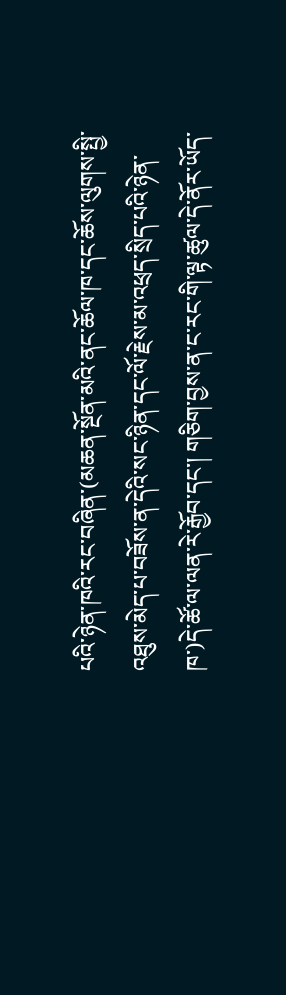པའི་ཉེན་ཁའི་རང་བཞིན་(མཆན་སྔོན་མའི་ནང་ཆོལ་ཁ་དང་ཆོས་ལུགས་སྤྱི་འཐུས་མེད་པ་བཟོས་ན་དེའི་སང་ཉིན་དང་ལོ་རྗེས་མ་འཕྲད་སྲིད་པའི་ཉེན་ཁ་)དེ་ཚོ་ལ་ལན་རེ་རྒྱོབ་དང་། གཅིག་བྱས་ན་ང་རང་གི་ལྟ་ཚུལ་དེ་ནོར་ཡོད་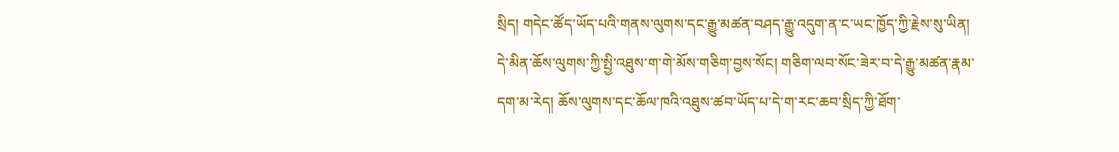སྲིད། གདེང་ཚོད་ཡོད་པའི་གནས་ལུགས་དང་རྒྱུ་མཚན་བཤད་རྒྱུ་འདུག་ན་ང་ཡང་ཁྱོད་ཀྱི་རྗེས་སུ་ཡིན།
དེ་མིན་ཆོས་ལུགས་ཀྱི་སྤྱི་འཐུས་ག་གེ་མོས་གཅིག་བྱས་སོང། གཅིག་ལབ་སོང་ཟེར་བ་དེ་རྒྱུ་མཚན་རྣམ་དག་མ་རེད། ཆོས་ལུགས་དང་ཆོལ་ཁའི་འཐུས་ཚབ་ཡོད་པ་དེ་ག་རང་ཆབ་སྲིད་ཀྱི་ཐོག་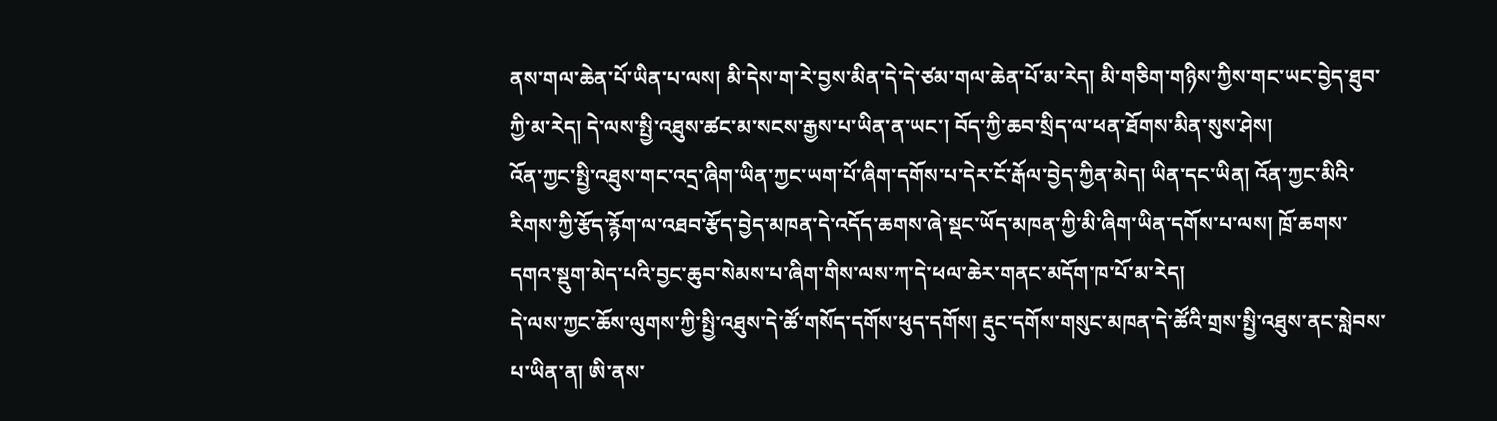ནས་གལ་ཆེན་པོ་ཡིན་པ་ལས། མི་དེས་ག་རེ་བྱས་མིན་དེ་དེ་ཙམ་གལ་ཆེན་པོ་མ་རེད། མི་གཅིག་གཉིས་ཀྱིས་གང་ཡང་བྱེད་ཐུབ་ཀྱི་མ་རེད། དེ་ལས་སྤྱི་འཐུས་ཚང་མ་སངས་རྒྱས་པ་ཡིན་ན་ཡང་། བོད་ཀྱི་ཆབ་སྲིད་ལ་ཕན་ཐོགས་མིན་སུས་ཤེས།
འོན་ཀྱང་སྤྱི་འཐུས་གང་འདྲ་ཞིག་ཡིན་ཀྱང་ཡག་པོ་ཞིག་དགོས་པ་དེར་ངོ་རྒོལ་བྱེད་ཀྱིན་མེད། ཡིན་དང་ཡིན། འོན་ཀྱང་མིའི་རིགས་ཀྱི་རྩོད་རྙོག་ལ་འཐབ་རྩོད་བྱེད་མཁན་དེ་འདོད་ཆགས་ཞེ་སྡང་ཡོད་མཁན་ཀྱི་མི་ཞིག་ཡིན་དགོས་པ་ལས། ཁྲོ་ཆགས་དགའ་སྡུག་མེད་པའི་བྱང་ཆུབ་སེམས་པ་ཞིག་གིས་ལས་ཀ་དེ་ཕལ་ཆེར་གནང་མདོག་ཁ་པོ་མ་རེད།
དེ་ལས་ཀྱང་ཆོས་ལུགས་ཀྱི་སྤྱི་འཐུས་དེ་ཚོ་གསོད་དགོས་ཕུད་དགོས། རྡུང་དགོས་གསུང་མཁན་དེ་ཚོའི་གྲས་སྤྱི་འཐུས་ནང་སླེབས་པ་ཡིན་ན། ཨི་ནས་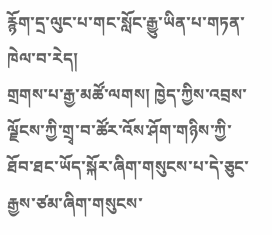རྙོག་དྲ་ལུང་པ་གང་སློང་རྒྱུ་ཡིན་པ་གཏན་ཁེལ་བ་རེད།
གྲགས་པ་རྒྱ་མཚོ་ལགས། ཁྱེད་ཀྱིས་འབྲས་ལྗོངས་ཀྱི་གྲྭ་བ་ཚོར་འོས་ཤོག་གཉིས་ཀྱི་ཐོབ་ཐང་ཡོད་སྐོར་ཞིག་གསུངས་པ་དེ་ཅུང་རྒྱས་ཙམ་ཞིག་གསུངས་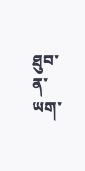ཐུབ་ན་ཡག་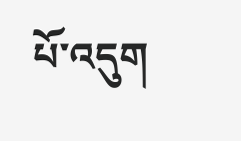པོ་འདུག